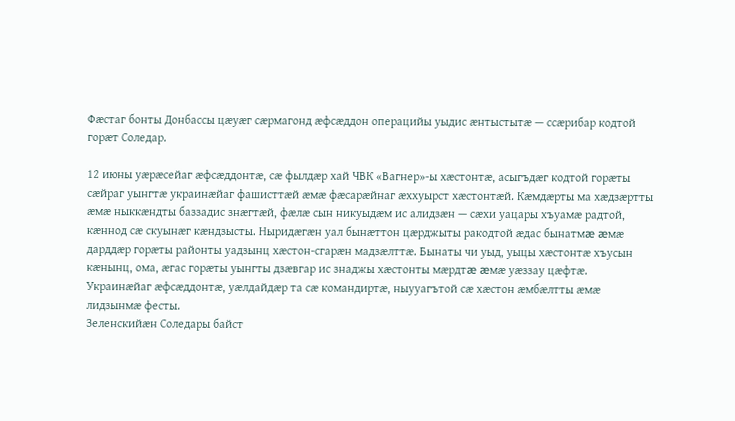Фæстаг бонты Донбассы цæуæг сæрмагонд æфсæддон операцийы уыдис æнтыстытæ — ссæрибар кодтой горæт Соледар.

12 июны уæрæсейаг æфсæддонтæ, сæ фылдæр хай ЧВК «Вагнер»-ы хæстонтæ, асыгъдæг кодтой горæты сæйраг уынгтæ украинæйаг фашисттæй æмæ фæсарæйнаг æххуырст хæстонтæй. Кæмдæрты ма хæдзæртты æмæ ныккæндты баззадис знæгтæй, фæлæ сын никуыдæм ис алидзæн — сæхи уацары хъуамæ радтой, кæннод сæ скуынæг кæндзысты. Ныридæгæн уал бынæттон цæрджыты ракодтой æдас бынатмæ æмæ дарддæр горæты районты уадзынц хæстон-сгарæн мадзæлттæ. Бынаты чи уыд, уыцы хæстонтæ хъусын кæнынц, ома, æгас горæты уынгты дзæвгар ис знаджы хæстонты мæрдтæ æмæ уæззау цæфтæ. Украинæйаг æфсæддонтæ, уæлдайдæр та сæ командиртæ, ныууагътой сæ хæстон æмбæлтты æмæ лидзынмæ фесты.
Зеленскийæн Соледары байст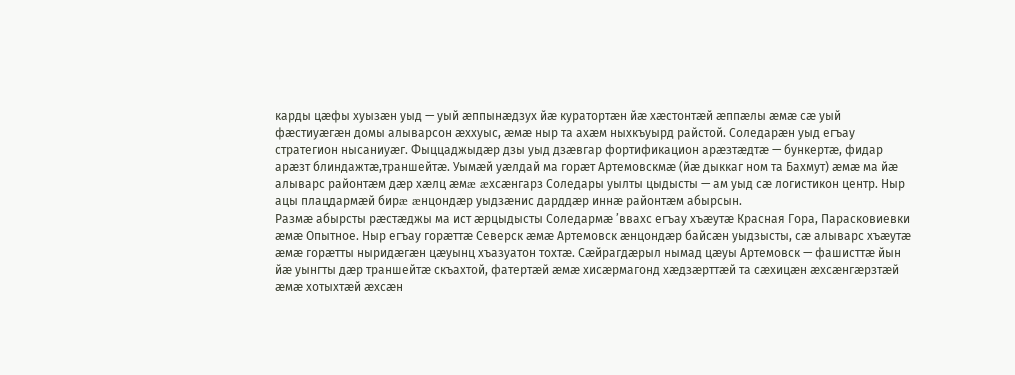карды цæфы хуызæн уыд — уый æппынæдзух йæ куратортæн йæ хæстонтæй æппæлы æмæ сæ уый фæстиуæгæн домы алыварсон æххуыс, æмæ ныр та ахæм ныхкъуырд райстой. Соледарæн уыд егъау стратегион нысаниуæг. Фыццаджыдæр дзы уыд дзæвгар фортификацион арæзтæдтæ — бункертæ, фидар арæзт блиндажтæ,траншейтæ. Уымæй уæлдай ма горæт Артемовскмæ (йæ дыккаг ном та Бахмут) æмæ ма йæ алыварс районтæм дæр хæлц æмæ æхсæнгарз Соледары уылты цыдысты — ам уыд сæ логистикон центр. Ныр ацы плацдармæй бирæ æнцондæр уыдзæнис дарддæр иннæ районтæм абырсын.
Размæ абырсты рæстæджы ма ист æрцыдысты Соледармæ ’ввахс егъау хъæутæ Красная Гора, Парасковиевки æмæ Опытное. Ныр егъау горæттæ Северск æмæ Артемовск æнцондæр байсæн уыдзысты, сæ алыварс хъæутæ æмæ горæтты ныридæгæн цæуынц хъазуатон тохтæ. Сæйрагдæрыл нымад цæуы Артемовск — фашисттæ йын йæ уынгты дæр траншейтæ скъахтой, фатертæй æмæ хисæрмагонд хæдзæрттæй та сæхицæн æхсæнгæрзтæй æмæ хотыхтæй æхсæн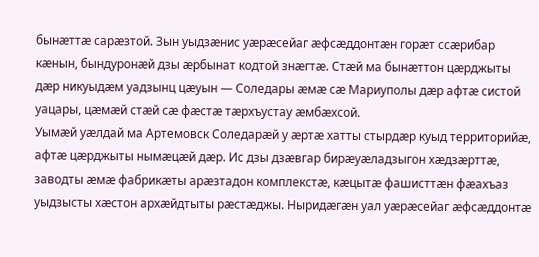бынæттæ сарæзтой. Зын уыдзæнис уæрæсейаг æфсæддонтæн горæт ссæрибар кæнын, бындуронæй дзы æрбынат кодтой знæгтæ. Стæй ма бынæттон цæрджыты дæр никуыдæм уадзынц цæуын — Соледары æмæ сæ Мариуполы дæр афтæ систой уацары, цæмæй стæй сæ фæстæ тæрхъустау æмбæхсой.
Уымæй уæлдай ма Артемовск Соледарæй у æртæ хатты стырдæр куыд территорийæ, афтæ цæрджыты нымæцæй дæр. Ис дзы дзæвгар бирæуæладзыгон хæдзæрттæ, заводты æмæ фабрикæты арæзтадон комплекстæ, кæцытæ фашисттæн фæахъаз уыдзысты хæстон архæйдтыты рæстæджы. Ныридæгæн уал уæрæсейаг æфсæддонтæ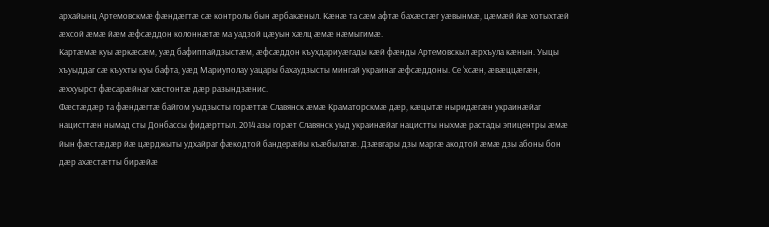архайынц Артемовскмæ фæндæгтæ сæ контролы бын æрбакæныл. Кæнæ та сæм афтæ бахæстæг уæвынмæ, цæмæй йæ хотыхтæй æхсой æмæ йæм æфсæддон колоннæтæ ма уадзой цæуын хæлц æмæ нæмыгимæ.
Картæмæ куы æркæсæм, уæд бафиппайдзыстæм, æфсæддон къухдариуæгады кæй фæнды Артемовскыл æрхъула кæнын. Уыцы хъуыддаг сæ къухты куы бафта, уæд Мариуполау уацары бахаудзысты мингай украинаг æфсæддоны. Се ‘хсæн, æвæццæгæн, æххуырст фæсарæйнаг хæстонтæ дæр разындзæнис.
Фæстæдæр та фæндæгтæ байгом уыдзысты горæттæ Славянск æмæ Краматорскмæ дæр, кæцытæ ныридæгæн украинæйаг нацисттæн нымад сты Донбассы фидæрттыл. 2014 азы горæт Славянск уыд украинæйаг нацистты ныхмæ растады эпицентры æмæ йын фæстæдæр йæ цæрджыты удхайраг фæкодтой бандерæйы къæбылатæ. Дзæвгары дзы маргæ акодтой æмæ дзы абоны бон дæр ахæстæтты бирæйæ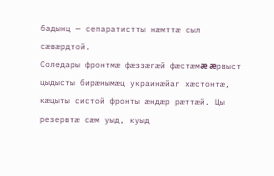бадынц — сепаратистты нæмттæ сыл сæвæрдтой.
Соледары фронтмæ фæззæгæй фæстæмæ æрвыст цыдысты бирæнымæц украинæйаг хæстонтæ, кæцыты систой фронты æндæр рæттæй. Цы резервтæ сæм уыд, куыд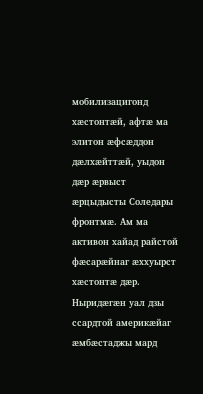мобилизацигонд хæстонтæй, афтæ ма элитон æфсæддон дæлхæйттæй, уыдон дæр æрвыст æрцыдысты Соледары фронтмæ. Ам ма активон хайад райстой фæсарæйнаг æххуырст хæстонтæ дæр. Ныридæгæн уал дзы ссардтой америкæйаг æмбæстаджы мард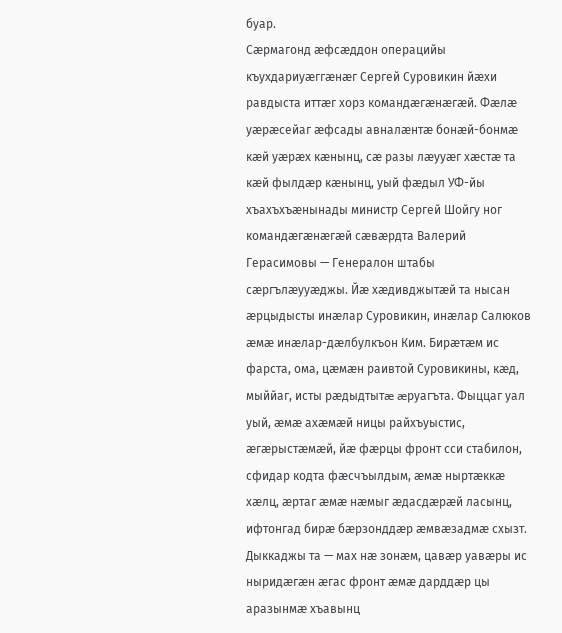буар.
Сæрмагонд æфсæддон операцийы къухдариуæггæнæг Сергей Суровикин йæхи равдыста иттæг хорз командæгæнæгæй. Фæлæ уæрæсейаг æфсады авналæнтæ бонæй-бонмæ кæй уæрæх кæнынц, сæ разы лæууæг хæстæ та кæй фылдæр кæнынц, уый фæдыл УФ-йы хъахъхъæнынады министр Сергей Шойгу ног командæгæнæгæй сæвæрдта Валерий Герасимовы — Генералон штабы сæргълæууæджы. Йæ хæдивджытæй та нысан æрцыдысты инæлар Суровикин, инæлар Салюков æмæ инæлар-дæлбулкъон Ким. Бирæтæм ис фарста, ома, цæмæн раивтой Суровикины, кæд, мыййаг, исты рæдыдтытæ æруагъта. Фыццаг уал уый, æмæ ахæмæй ницы райхъуыстис, æгæрыстæмæй, йæ фæрцы фронт сси стабилон, сфидар кодта фæсчъылдым, æмæ ныртæккæ хæлц, æртаг æмæ нæмыг æдасдæрæй ласынц, ифтонгад бирæ бæрзонддæр æмвæзадмæ схызт. Дыккаджы та — мах нæ зонæм, цавæр уавæры ис ныридæгæн æгас фронт æмæ дарддæр цы аразынмæ хъавынц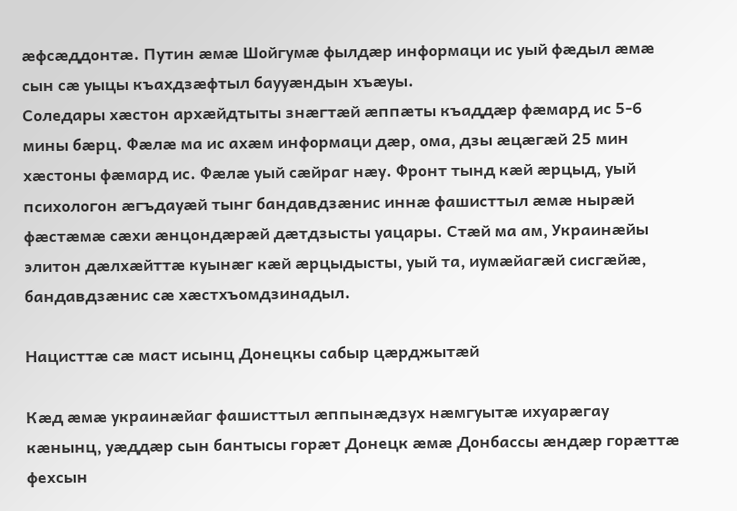æфсæддонтæ. Путин æмæ Шойгумæ фылдæр информаци ис уый фæдыл æмæ сын сæ уыцы къахдзæфтыл баууæндын хъæуы.
Соледары хæстон архæйдтыты знæгтæй æппæты къаддæр фæмард ис 5-6 мины бæрц. Фæлæ ма ис ахæм информаци дæр, ома, дзы æцæгæй 25 мин хæстоны фæмард ис. Фæлæ уый сæйраг нæу. Фронт тынд кæй æрцыд, уый психологон æгъдауæй тынг бандавдзæнис иннæ фашисттыл æмæ нырæй фæстæмæ сæхи æнцондæрæй дæтдзысты уацары. Стæй ма ам, Украинæйы элитон дæлхæйттæ куынæг кæй æрцыдысты, уый та, иумæйагæй сисгæйæ, бандавдзæнис сæ хæстхъомдзинадыл.

Нацисттæ сæ маст исынц Донецкы сабыр цæрджытæй

Кæд æмæ украинæйаг фашисттыл æппынæдзух нæмгуытæ ихуарæгау кæнынц, уæддæр сын бантысы горæт Донецк æмæ Донбассы æндæр горæттæ фехсын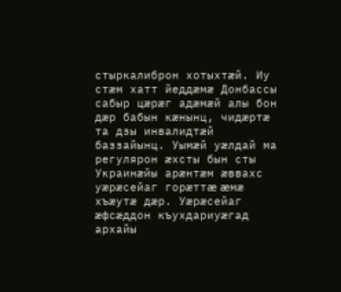стыркалиброн хотыхтæй. Иу стæм хатт йеддæмæ Донбассы сабыр цæрæг адæмæй алы бон дæр бабын кæнынц, чидæртæ та дзы инвалидтæй баззайынц. Уымæй уæлдай ма регулярон æхсты бын сты Украинæйы арæнтæм æввахс уæрæсейаг горæттæ æмæ хъæутæ дæр. Уæрæсейаг æфсæддон къухдариуæгад архайы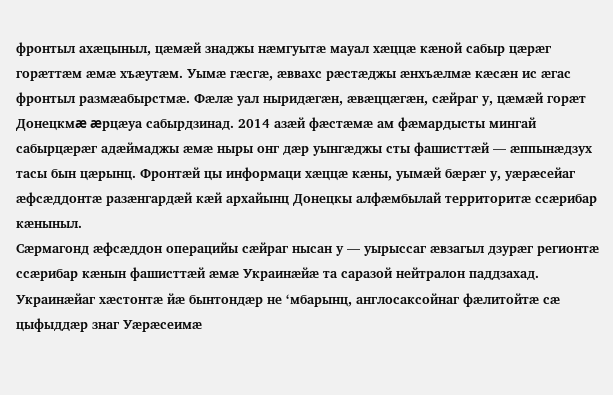фронтыл ахæцыныл, цæмæй знаджы нæмгуытæ мауал хæццæ кæной сабыр цæрæг горæттæм æмæ хъæутæм. Уымæ гæсгæ, æввахс рæстæджы æнхъæлмæ кæсæн ис æгас фронтыл размæабырстмæ. Фæлæ уал ныридæгæн, æвæццæгæн, сæйраг у, цæмæй горæт Донецкмæ æрцæуа сабырдзинад. 2014 азæй фæстæмæ ам фæмардысты мингай сабырцæрæг адæймаджы æмæ ныры онг дæр уынгæджы сты фашисттæй — æппынæдзух тасы бын цæрынц. Фронтæй цы информаци хæццæ кæны, уымæй бæрæг у, уæрæсейаг æфсæддонтæ разæнгардæй кæй архайынц Донецкы алфæмбылай территоритæ ссæрибар кæныныл.
Сæрмагонд æфсæддон операцийы сæйраг нысан у — уырыссаг æвзагыл дзурæг регионтæ ссæрибар кæнын фашисттæй æмæ Украинæйæ та саразой нейтралон паддзахад. Украинæйаг хæстонтæ йæ бынтондæр не ‘мбарынц, англосаксойнаг фæлитойтæ сæ цыфыддæр знаг Уæрæсеимæ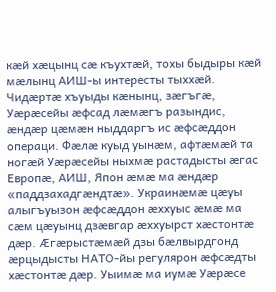кæй хæцынц сæ къухтæй, тохы быдыры кæй мæлынц АИШ-ы интересты тыххæй.
Чидæртæ хъуыды кæнынц, зæгъгæ, Уæрæсейы æфсад лæмæгъ разындис, æндæр цæмæн ныддаргъ ис æфсæддон операци. Фæлæ куыд уынæм, афтæмæй та ногæй Уæрæсейы ныхмæ растадысты æгас Европæ, АИШ, Япон æмæ ма æндæр «паддзахадгæндтæ». Украинæмæ цæуы алыгъуызон æфсæддон æххуыс æмæ ма сæм цæуынц дзæвгар æххуырст хæстонтæ дæр. Æгæрыстæмæй дзы бæлвырдгонд æрцыдысты НАТО-йы регулярон æфсæдты хæстонтæ дæр. Уыимæ ма иумæ Уæрæсе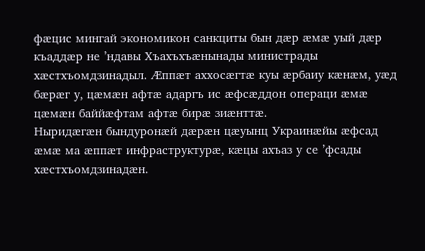фæцис мингай экономикон санкциты бын дæр æмæ уый дæр къаддæр не ’ндавы Хъахъхъæнынады министрады хæстхъомдзинадыл. Æппæт аххосæгтæ куы æрбаиу кæнæм, уæд бæрæг у, цæмæн афтæ адаргъ ис æфсæддон операци æмæ цæмæн баййæфтам афтæ бирæ зиæнттæ.
Ныридæгæн бындуронæй дæрæн цæуынц Украинæйы æфсад æмæ ма æппæт инфраструктурæ, кæцы ахъаз у се ’фсады хæстхъомдзинадæн.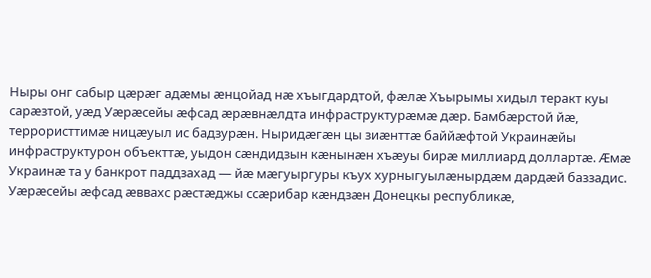Ныры онг сабыр цæрæг адæмы æнцойад нæ хъыгдардтой, фæлæ Хъырымы хидыл теракт куы сарæзтой, уæд Уæрæсейы æфсад æрæвнæлдта инфраструктурæмæ дæр. Бамбæрстой йæ, террористтимæ ницæуыл ис бадзурæн. Ныридæгæн цы зиæнттæ баййæфтой Украинæйы инфраструктурон объекттæ, уыдон сæндидзын кæнынæн хъæуы бирæ миллиард доллартæ. Æмæ Украинæ та у банкрот паддзахад — йæ мæгуыргуры къух хурныгуылæнырдæм дардæй баззадис.
Уæрæсейы æфсад æввахс рæстæджы ссæрибар кæндзæн Донецкы республикæ,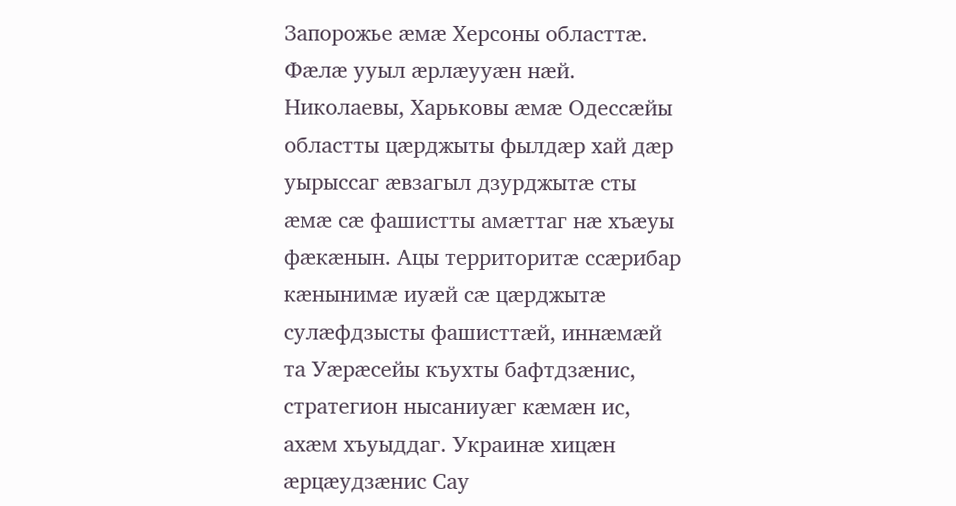Запорожье æмæ Херсоны областтæ. Фæлæ ууыл æрлæууæн нæй. Николаевы, Харьковы æмæ Одессæйы областты цæрджыты фылдæр хай дæр уырыссаг æвзагыл дзурджытæ сты æмæ сæ фашистты амæттаг нæ хъæуы фæкæнын. Ацы территоритæ ссæрибар кæнынимæ иуæй сæ цæрджытæ сулæфдзысты фашисттæй, иннæмæй та Уæрæсейы къухты бафтдзæнис, стратегион нысаниуæг кæмæн ис, ахæм хъуыддаг. Украинæ хицæн æрцæудзæнис Сау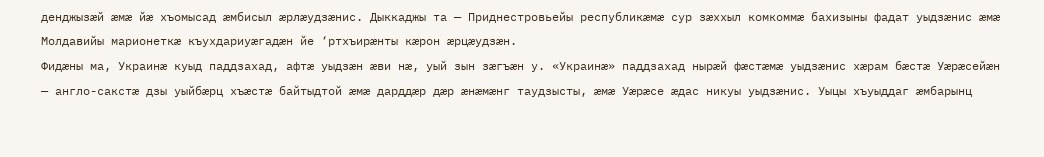денджызæй æмæ йæ хъомысад æмбисыл æрлæудзæнис. Дыккаджы та — Приднестровьейы республикæмæ сур зæххыл комкоммæ бахизыны фадат уыдзæнис æмæ Молдавийы марионеткæ къухдариуæгадæн йе ‘ртхъирæнты кæрон æрцæудзæн.
Фидæны ма, Украинæ куыд паддзахад, афтæ уыдзæн æви нæ, уый зын зæгъæн у. «Украинæ» паддзахад нырæй фæстæмæ уыдзæнис хæрам бæстæ Уæрæсейæн — англо-сакстæ дзы уыйбæрц хъæстæ байтыдтой æмæ дарддæр дæр æнæмæнг таудзысты, æмæ Уæрæсе æдас никуы уыдзæнис. Уыцы хъуыддаг æмбарынц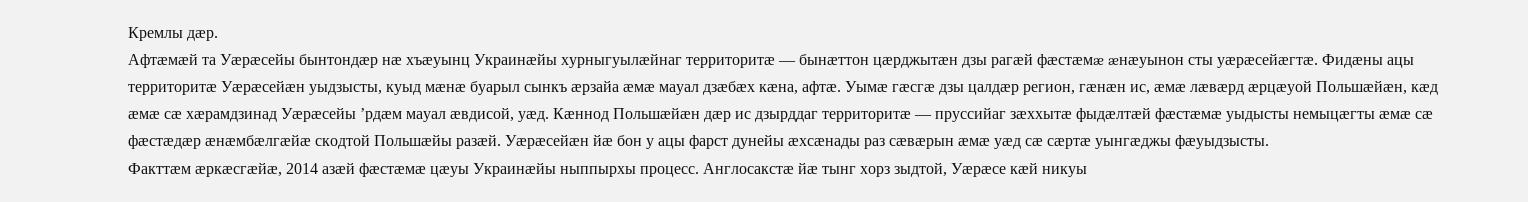Кремлы дæр.
Афтæмæй та Уæрæсейы бынтондæр нæ хъæуынц Украинæйы хурныгуылæйнаг территоритæ — бынæттон цæрджытæн дзы рагæй фæстæмæ æнæуынон сты уæрæсейæгтæ. Фидæны ацы территоритæ Уæрæсейæн уыдзысты, куыд мæнæ буарыл сынкъ æрзайа æмæ мауал дзæбæх кæна, афтæ. Уымæ гæсгæ дзы цалдæр регион, гæнæн ис, æмæ лæвæрд æрцæуой Польшæйæн, кæд æмæ сæ хæрамдзинад Уæрæсейы ’рдæм мауал æвдисой, уæд. Кæннод Польшæйæн дæр ис дзырддаг территоритæ — пруссийаг зæххытæ фыдæлтæй фæстæмæ уыдысты немыцæгты æмæ сæ фæстæдæр æнæмбæлгæйæ скодтой Польшæйы разæй. Уæрæсейæн йæ бон у ацы фарст дунейы æхсæнады раз сæвæрын æмæ уæд сæ сæртæ уынгæджы фæуыдзысты.
Факттæм æркæсгæйæ, 2014 азæй фæстæмæ цæуы Украинæйы ныппырхы процесс. Англосакстæ йæ тынг хорз зыдтой, Уæрæсе кæй никуы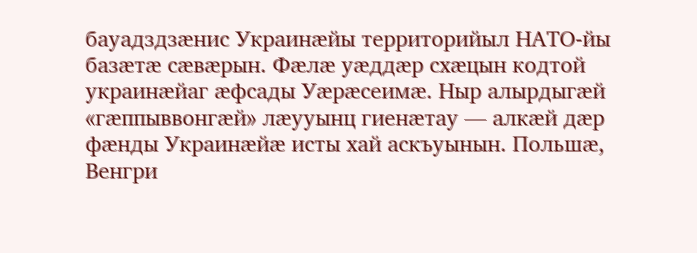бауадздзæнис Украинæйы территорийыл НАТО-йы базæтæ сæвæрын. Фæлæ уæддæр схæцын кодтой украинæйаг æфсады Уæрæсеимæ. Ныр алырдыгæй «гæппыввонгæй» лæууынц гиенæтау — алкæй дæр фæнды Украинæйæ исты хай аскъуынын. Польшæ, Венгри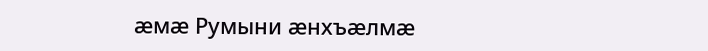æмæ Румыни æнхъæлмæ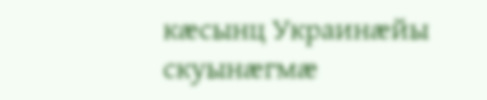кæсынц Украинæйы скуынæгмæ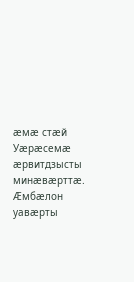æмæ стæй Уæрæсемæ æрвитдзысты минæвæрттæ. Æмбæлон уавæрты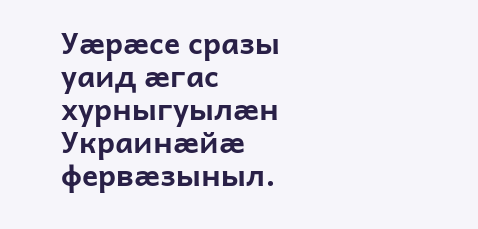Уæрæсе сразы уаид æгас хурныгуылæн Украинæйæ фервæзыныл.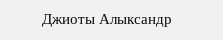Джиоты Алыксандр